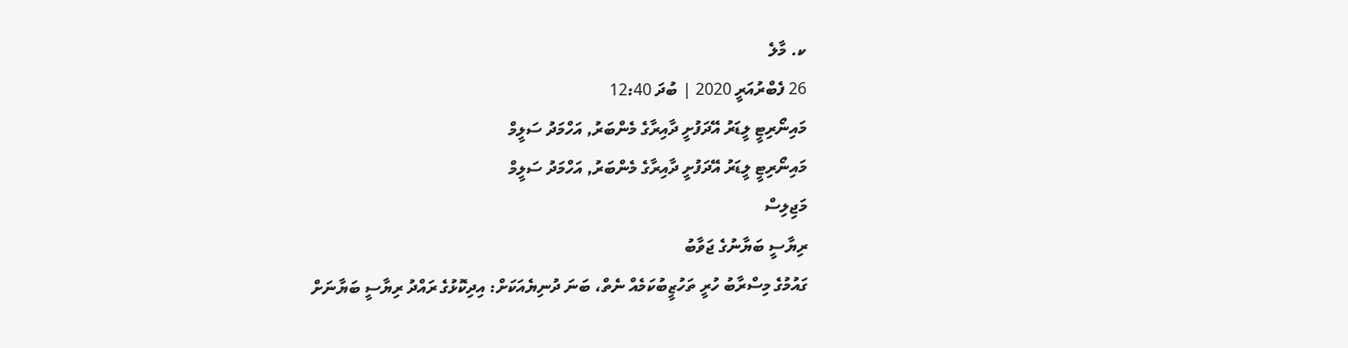ކ. މާލެ
26 ފެބްރުއަރީ 2020 | ބުދަ 12:40
މައިނޯރިޓީ ލީޑަރު އޭދަފުށީ ދާއިރާގެ މެންބަރު, އަހްމަދު ސަލީމް
މައިނޯރިޓީ ލީޑަރު އޭދަފުށީ ދާއިރާގެ މެންބަރު, އަހްމަދު ސަލީމް
މަޖިލިސް
ރިޔާސީ ބަޔާނުގެ ޖަވާބު
ގައުމުގެ މިސްރާބު ހުރީ ތަހުޒީބުކަމެއް ނެތް، ބަނަ ދުނިޔެއަކަށް: އިދިކޮޅުގެ ރައްދު ރިޔާސީ ބަޔާނަށް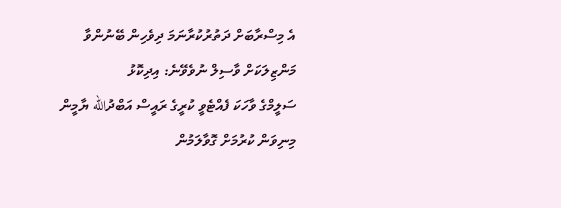އެ މިސްރާބަށް ދަތުރުކުރާނަމަ ދިވެހިން ބޭނުންވާ މަންޒިލަކަށް ވާސިލް ނުވެވޭނެ: އިދިކޮޅު
ސަލީމްގެ ވާހަކަ ފެއްޓެވީ ކުރީގެ ރައީސް އަބްދުالله ޔާމީން މިނިވަން ކުރުމަށް ގޮވާލަމުން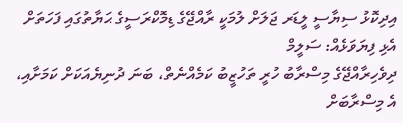އިދިކޮޅު ސިޔާސީ ލީޑަރ ޖަލަށް ލުމަކީ ރާއްޖޭގެ ޑިމޮކްރަސީގެ ޙަޔާތުގައި ފަހަތަށް އެޅި ފިޔަވަޅެއް: ސަލީމް
ދިވެހިރާއްޖޭގެ މިސްރާބު ހުރީ ތަހުޒީބު ކަމެއްނެތް، ބަނަ ދުނިޔެއަކަށް ކަމަށާއި، އެ މިސްރާބަށް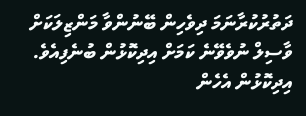ދަތުރުކުރާނަމަ ދިވެހިން ބޭނުންވާ މަންޒިލަކަށް ވާސިލް ނުވެވޭނެ ކަމަށް އިދިކޮޅުން ބުނެފިއެވެ.
އިދިކޮޅުން އެހެން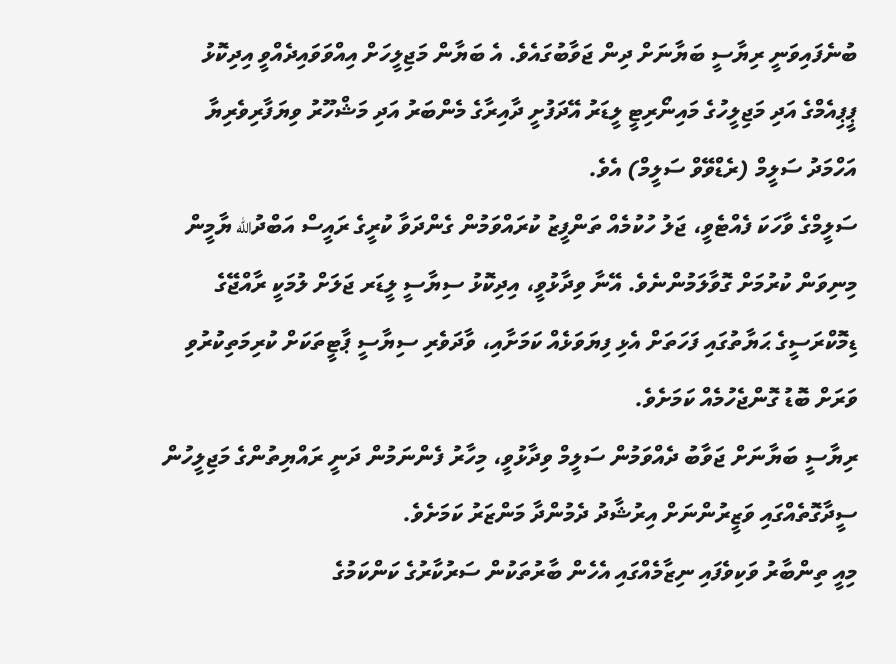ބުނެފައިވަނީ ރިޔާސީ ބަޔާނަށް ދިން ޖަވާބުގައެވެ. އެ ބަޔާން މަޖިލީހަށް އިއްވަވައިދެއްވީ އިދިކޮޅު ޕީޕިއެމްގެ އަދި މަޖިލީހުގެ މައިނޯރިޓީ ލީޑަރު އޭދަފުށީ ދާއިރާގެ މެންބަރު އަދި މަޝްހޫރު ވިޔަފާރިވެރިޔާ އަހްމަދު ސަލީމް (ރެޑްވޭވް ސަލީމް) އެވެ.
ސަލީމްގެ ވާހަކަ ފެއްޓެވީ، ޖަލު ހުކުމެއް ތަންފީޒު ކުރައްވަމުން ގެންދަވާ ކުރީގެ ރައީސް އަބްދުالله ޔާމީން މިނިވަން ކުރުމަށް ގޮވާލަމުންނެވެ. އޭނާ ވިދާޅުވީ، އިދިކޮޅު ސިޔާސީ ލީޑަރ ޖަލަށް ލުމަކީ ރާއްޖޭގެ ޑިމޮކްރަސީގެ ޙަޔާތުގައި ފަހަތަށް އެޅި ފިޔަވަޅެއް ކަމަށާއި، ވާދަވެރި ސިޔާސީ ޕާޓީތަކަށް ކުރިމަތިކުރުވި ވަރަށް ބޮޑު ގޮންޖެހުމެއް ކަމަށެވެ.
ރިޔާސީ ބަޔާނަށް ޖަވާބު ދެއްވަމުން ސަލީމް ވިދާޅުވީ، މިހާރު ފެންނަމުން ދަނީ ރައްޔިތުންގެ މަޖިލީހުން ސީދާގޮތެއްގައި ވަޒީރުންނަށް އިރުޝާދު ދެމުންދާ މަންޒަރު ކަމަށެވެ.
މިއީ ތިންބާރު ވަކިވެފައި ނިޒާމެއްގައި އެހެން ބާރުތަކުން ސަރުކާރުގެ ކަންކަމުގެ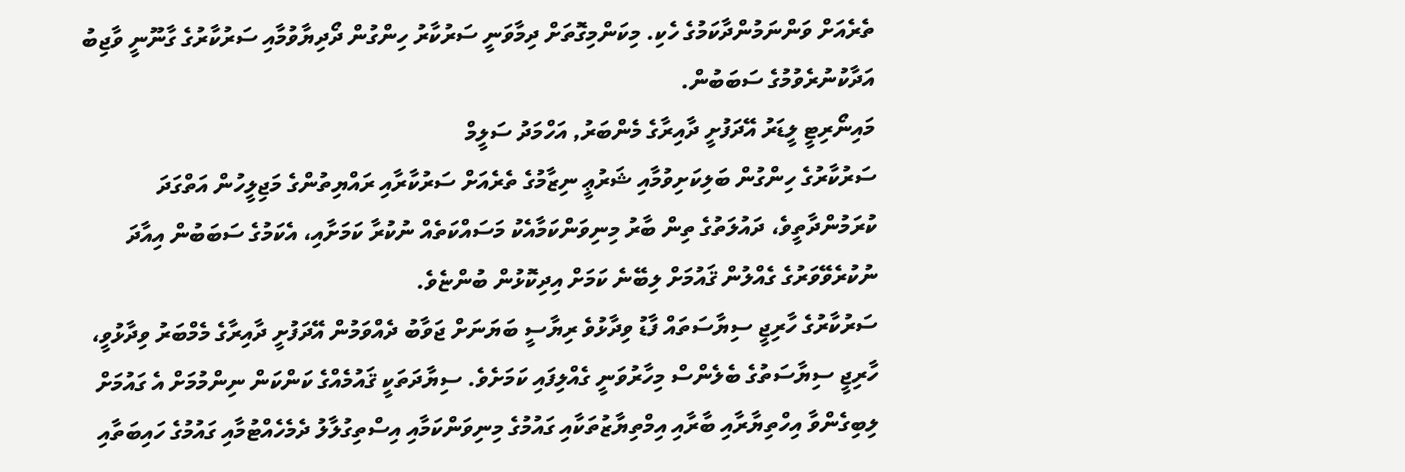ތެރެއަށް ވަންނަމުންދާކަމުގެ ހެކި. މިކަންމިގޮތަށް ދިމާވަނީ ސަރުކާރު ހިންގުން ދޯދިޔާވުމާއި ސަރުކާރުގެ ގާނޫނީ ވާޖިބު އަދާކުނުރެވުމުގެ ސަބަބުން.
މައިނޯރިޓީ ލީޑަރު އޭދަފުށީ ދާއިރާގެ މެންބަރު, އަހްމަދު ސަލީމް
ސަރުކާރުގެ ހިންގުން ބަލިކަށިވުމާއި ޝަރުޢީ ނިޒާމުގެ ތެރެއަށް ސަރުކާރާއި ރައްޔިތުންގެ މަޖިލީހުން އަތްގަދަ ކުރަމުންދާތީވެ، ދައުލަތުގެ ތިން ބާރު މިނިވަންކަމާއެކު މަސައްކަތެއް ނުކުރާ ކަމަށާއި، އެކަމުގެ ސަބަބުން އިއާދަ ނުކުރެވޭވަރުގެ ގެއްލުން ޤައުމަށް ލިބޭނެ ކަމަށް އިދިކޮޅުން ބުންޏެވެ.
ސަރުކާރުގެ ހާރިޖީ ސިޔާސަތައް ފާޑު ވިދާޅުވެ ރިޔާސީ ބަޔަނަށް ޖަވާބު ދެއްވަމުން އޭދަފުށީ ދާއިރާގެ މެމްބަރު ވިދާޅުވީ، ހާރިޖީ ސިޔާސަތުގެ ބެލެންސް މިހާރުވަނީ ގެއްލިފައި ކަމަށެވެ. ސިޔާދަތަކީ ޤައުމެއްގެ ކަންކަން ނިންމުމަށް އެ ގައުމަށް ލިބިގެންވާ އިހްތިޔާރާއި ބާރާއި އިމްތިޔާޒުތަކާއި ގައުމުގެ މިނިވަންކަމާއި އިސްތިގުލާލު ދެމެހެއްޓުމާއި ގައުމުގެ ހައިބަތާއި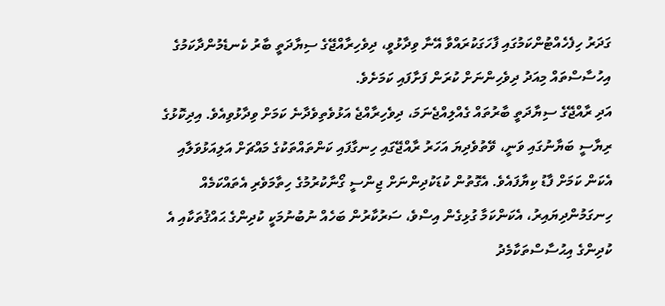ގަދަރު ހިފެހެއްޓުންކަމުގައި ފާހަގަކުރައްވާ އޭނާ ވިދާޅުވީ، ދިވެހިރާއްޖޭގެ ސިޔާދަތީ ބާރު ކެނޑެމުންދާކަމުގެ އިހުސާސްތައް މިއަދު ދިވެހިންނަށް ކުރަން ފަށާފައި ކަމަށެވެ.
އަދި ރާއްޖޭގެ ސިޔާދަތީ ބާރުތައް ގެއްލިއްޖެނަމަ، ދިވެހިރާއްޖެ އަޅުވެތިވެދާނެ ކަމަށް ވިދާޅުވިއެވެ. އިދިކޮޅުގެ ރިޔާސީ ބަޔާނުގައި ވަނީ، ވޭތުވެދިޔަ އަހަރު ރާއްޖޭގައި ހިނގާފައި ކަންތައްތަކުގެ މައްޗަށް އަލިއަޅުވަލާއި އެކަން ކަމަށް ފާޑު ކިޔާފައެވެ. އެގޮތުން ކުޑަކުދިންނަށް ޖިންސީ ގޯނާކުރުމުގެ ހިތާމަވެރި އެތައްކަމެއް ހިނގަމުންދިޔައިރު، އެކަންކަމާ ގުޅިގެން އިސްވެ، ސަރުކާރުން ބަހެއް ނުބުނުމަކީ ކުދިންގެ ޙައްޤުތަކާއި އެ ކުދިންގެ އިޙުސާސްތަކާމެދު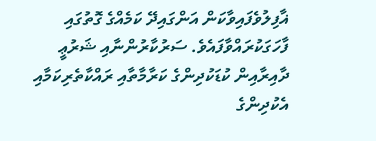ޣާފިލުވެފައިވާކަން އަންގައިދޭ ކަމެއްގެ ގޮތުގައި ފާހަގަކުރައްވާފައެވެ. ސަރުކާރުންނާއި ޝަރުޢީ ދާއިރާއިން ކުޑަކުދިންގެ ކަރާމާތާއި ރައްކާތެރިކަމާއި އެކުދިންގެ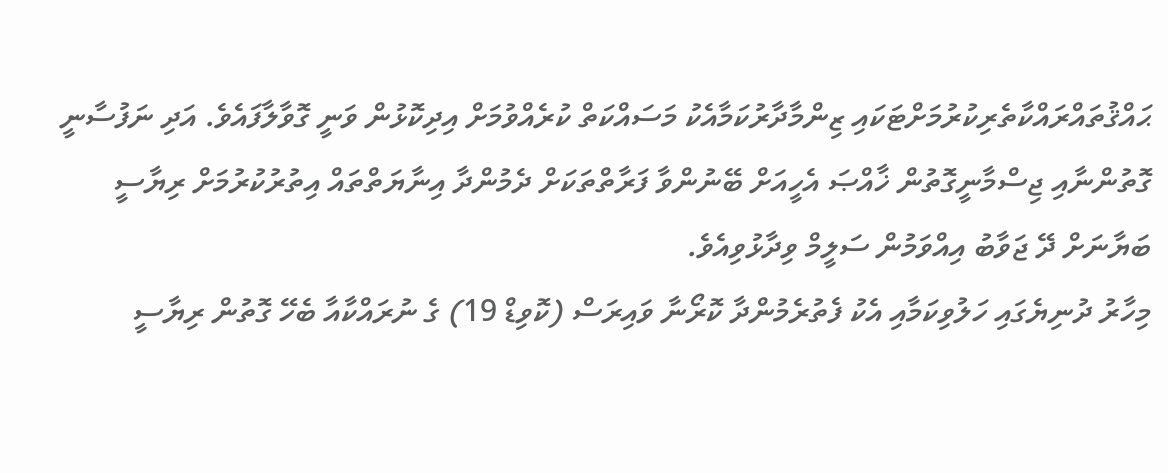ޙައްޤުތައްރައްކާތެރިކުރުމަށްޓަކައި ޒިންމާދާރުކަމާއެކު މަސައްކަތް ކުރެއްވުމަށް އިދިކޮޅުން ވަނީ ގޮވާލާފައެވެ. އަދި ނަފުސާނީ ގޮތުންނާއި ޖިސްމާނީގޮތުން ޚާއްޞަ އެހީއަށް ބޭނުންވާ ފަރާތްތަކަށް ދެމުންދާ އިނާޔަތްތައް އިތުރުކުރުމަށް ރިޔާސީ ބަޔާނަށް ދޭ ޖަވާބު އިއްވަމުން ސަލީމް ވިދާޅުވިއެވެ.
މިހާރު ދުނިޔެގައި ހަލުވިކަމާއި އެކު ފެތުރެމުންދާ ކޮރޯނާ ވައިރަސް (ކޮވިޑް 19) ގެ ނުރައްކާއާ ބެހޭ ގޮތުން ރިޔާސީ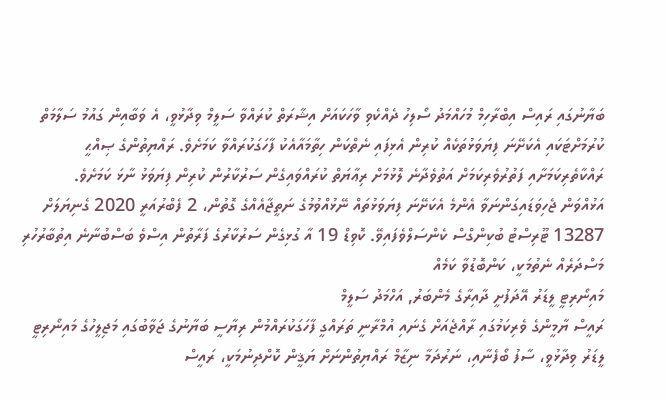ބަޔާނުގައި ރައިސް އިބްރާހިމް މުހައްމަދު ސޯލިހު ދެއްކެވި ވާހަކައަށް އިޝާރަތް ކުރައްވާ ސަލީމް ވިދާޅުވީ، އެ ވަބާއިން ގައުމު ސަލާމަތް ކުރުމަށްޓަކައި އެކަށޭނަ ފިޔަވަޅުތަކެއް ކުރިން އެޅިފައި ނެތްކަން ހިތާމައާއެކު ފާހަގަކުރައްވާ ކަމަށެވެ. ރައްޔިތުންގެ ޞިއްޙީ ރައްކާތެރިކަމަށާއި ފަތުރުވެރިކަމަށް އަތުވެދާނެ ލޮޅުމަށް ރިޢާޔަތް ކުރައްވައިގެން ސަރުކާރުން ކުރިން ފިޔަވަޅު ނާޅަ ކަމަށެވެ.
އަޅުއްވަން ޖެހިވަޑައިގަންނަވާ އެންމެ އެކަށޭނަ ފިޔަވަޅުތައް ނޭޅުއްވުމުގެ ނަތީޖާއެއްގެ ގޮތުން، 2 ފެބްރުއަރީ 2020 ގެނިޔަލަށް 13287 ޓޫރިސްޓު ބުކިންގްސް ކެންސަލްވެފައިވޭ. ކޮވިޑް 19 އާ ގުޅިގެން ސަރުކާރުގެ ފަރާތުން އިސްވެ ބަސްބުނާނެ އިތުބާރުހުރި މަސްދަރެއް ނެތުމަކީ، ކަންބޮޑުވާ ކަމެއް
މައިނޯރިޓީ ލީޑަރު އޭދަފުށީ ދާއިރާގެ މެންބަރު, އަހްމަދު ސަލީމް
ރައީސް ޔާމީންގެ ވެރިކަމުގައި ރާއްޖެއަށް ގެނައި އުމްރާނީ ތަރައްގީ ފާހަގަކުރައްމުން ރިޔާސީ ބަޔާނުގެ ޖަވާބުގައި މަޖިލީހުގެ މައިނޯރިޓީ ލީޑަރު ވިދާޅުވީ، ސާފު ބޯފެނާއި، ނަރުދަމާ ނިޒާމް ރައްޔިތުންނަށް ޔަޤީން ކޮށްދިނުމަކީ، ރައީސް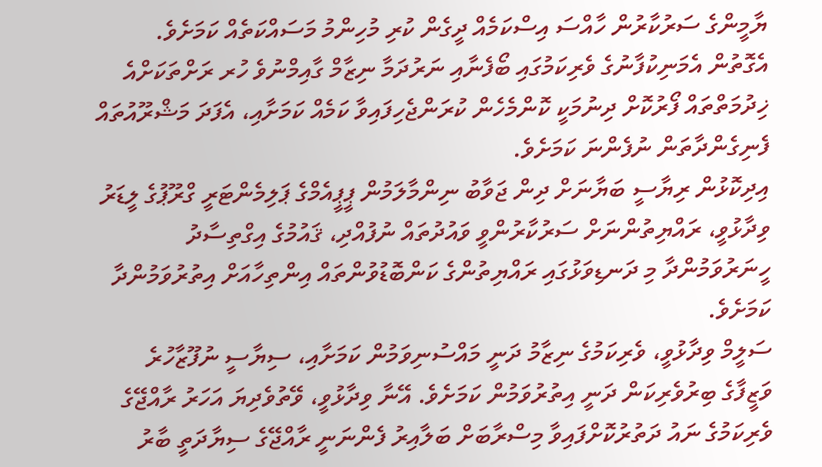ޔާމީންގެ ސަރުކާރުން ހާއްސަ އިސްކަމެއް ދީގެން ކުރި މުހިންމު މަސައްކަތެއް ކަމަށެވެ. އެގޮތުން އެމަނިކުފާނުގެ ވެރިކަމުގައި ބޯފެނާއި ނަރުދަމާ ނިޒާމް ގާއިމްނުވެ ހުރ ރަށްތަކަށްއެ ޚިދުމަތްތައް ފޯރުކޮށް ދިނުމަކީ ކޮންމެހެން ކުރަންޖެހިފައިވާ ކަމެއް ކަމަށާއި، އެފަދަ މަޝްރޫއުތައް ފެނިގެންދާތަން ނުފެންނަ ކަމަށެވެ.
އިދިކޮޅުން ރިޔާސީ ބަޔާނަށް ދިން ޖަވާބު ނިންމާލަމުން ޕީޕީއެމްގެ ޕަލިމެންޓަރީ ގްރޫޕުގެ ލީޑަރު ވިދާޅުވީ، ރައްޔިތުންނަށް ސަރުކާރުންވީ ވައުދުތައް ނުފުއްދި، ޤައުމުގެ އިގްތިސާދު ހީނަރުވަމުންދާ މި ދަނޑިވަޅުގައި ރައްޔިތުންގެ ކަންބޮޑުވުންތައް އިންތިހާއަށް އިތުރުވަމުންދާ ކަމަށެވެ.
ސަލީމް ވިދާޅުވީ، ވެރިކަމުގެ ނިޒާމު ދަނީ މައްސުނިވަމުން ކަމަށާއި، ސިޔާސީ ނުފޫޒާހުރެ ވަޒީފާގެ ބިރުވެރިކަން ދަނީ އިތުރުވަމުން ކަމަށެވެ. އޭނާ ވިދާޅުވީ، ވޭތުވެދިޔަ އަހަރު ރާއްޖޭގެ ވެރިކަމުގެ ނައު ދަތުރުކޮށްފައިވާ މިސްރާބަށް ބަލާއިރު ފެންނަނީ ރާއްޖޭގެ ސިޔާދަތީ ބާރު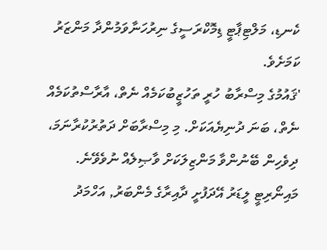ކެނޑި، މަލްޓިޕާޓީ ޑިމޮކްރަސީގެ ނިރުހަނާވަމުންދާ މަންޒަރު ކަމަށެވެ.
'ޤައުމުގެ މިސްރާބު ހުރީ ތަހުޒީބުކަމެއް ނެތް، އާރާސްތުކަމެއް ނެތް، ބަނަ ދުނިޔެއަކަށް. މި މިސްރާބަށް ދަތުރުކުރާނަމަ، ދިވެހިން ބޭނުންވާ މަންޒިލަކަށް ވާޞިލެއް ނުވެވޭނެ.
މައިނޯރިޓީ ލީޑަރު އޭދަފުށީ ދާއިރާގެ މެންބަރު, އަހްމަދު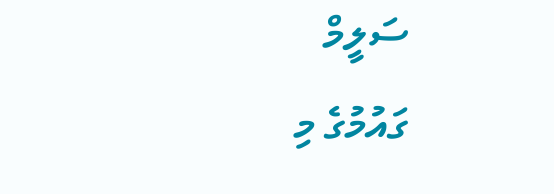ސަލީމް
ގައުމުގެ މި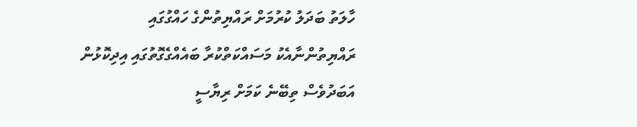ހާލަތު ބަދަލު ކުރުމަށް ރައްޔިތުންގެ ހައްގުގައި ރައްޔިތުންނާއެކު މަސައްކަތްކުރާ ބައެއްގެގޮތުގައި އިދިކޮޅުން އަބަދުވެސް ތިބޭނެ ކަމަށް ރިޔާސީ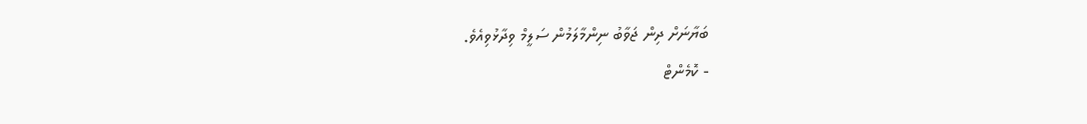ބަޔާނަށް ދިން ޖަވާބު ނިންމާލަމުން ސަލީމް ވިދާޅުވިއެވެ.
- ކޮމެންޓް